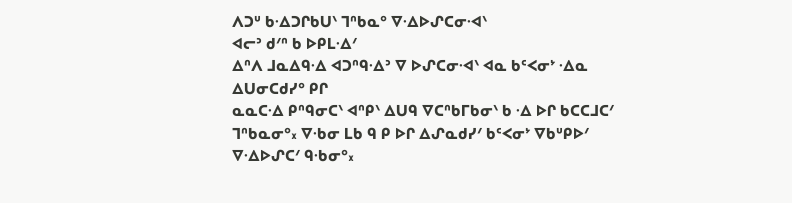ᐱᑐᐡ ᑲᐧᐃᑐᒋᑲᑌᐠ ᒣᐢᑲᓇᐤ ᐁᐧᐃᐅᔑᑕᓂᐧᐊᐠ
ᐊᓕᐣ ᑯᐟᐢ ᑲ ᐅᑭᒪᐧᐃᐟ
ᐃᐢᐱ ᒧᓇᐃᑫᐧᐃ ᐊᑐᐢᑫᐧᐃᐣ ᐁ ᐅᔑᑕᓂᐧᐊᐠ ᐊᓇ ᑲᑦᐸᓂᔾ ᐧᐃᓇ ᐃᑌᓂᑕᑯᓯᐤ ᑭᒋ
ᓇᓇᑕᐧᐃ ᑭᐢᑫᓂᑕᐠ ᐊᐢᑭᐠ ᐃᑌᑫ ᐁᑕᐢᑲᒥᑲᓂᐠ ᑲ ᐧᐃ ᐅᒋ ᑲᑕᑕᒧᑕᐟ ᒣᐢᑲᓇᓂᐤ᙮ ᐁᐧᑲᓂ ᒪᑲ ᑫ ᑭ ᐅᒋ ᐃᔑᓇᑯᓯᐟ ᑲᑦᐸᓂᔾ ᐁᑲᐡᑭᐅᐟ ᐁᐧᐃᐅᔑᑕᐟ ᑫᐧᑲᓂᐤ᙮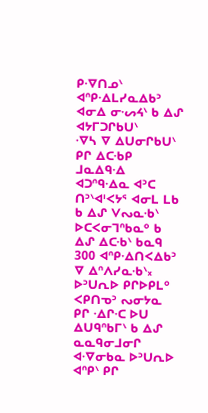ᑭᐧᐁᑎᓄᐠ ᐊᐢᑭᐧᐃᒪᓯᓇᐃᑲᐣ ᐊᓂᐃ ᓂᐧᔕᔦᐠ ᑲ ᐃᔑ ᐊᔭᒥᑐᒋᑲᑌᐠ
ᐧᐁᓴ ᐁ ᐃᑌᓂᒋᑲᑌᐠ ᑭᒋ ᐃᑕᐧᑲᑭ ᒧᓇᐃᑫᐧᐃ ᐊᑐᐢᑫᐧᐃᓇ ᐊᐣᑕ ᑎᐣᐠᐊᑊᐸᔭᕐ ᐊᓂᒪ ᒪᑲ ᑲ ᐃᔑ ᐯᔓᓇᐧᑲᐠ ᐅᑕᐸᓂᒣᐢᑲᓇᐤ ᑲ ᐃᔑ ᐃᑕᐧᑲᐠ ᑲᓇᑫ 300 ᐊᐢᑭᐧᐃᑎᐸᐃᑲᐣ ᐁ ᐃᐢᐱᓯᓇᐧᑲᐠ᙮ ᐅᐣᑌᕆᐅ ᑭᒋᐅᑭᒪᐤ ᐸᑭᑎᓀᐣ ᔓᓂᔭᓇ ᑭᒋ ᐧᐃᒋᐧᑕ ᐅᑌ ᐃᑌᑫᐢᑲᒥᐠ ᑲ ᐃᔑ ᓇᓇᑫᓂᒧᓂᒋ ᐊᐧᐁᓂᑲᓇ ᐅᐣᑌᕆᐅ ᐊᐢᑭᐠ ᑭᒋ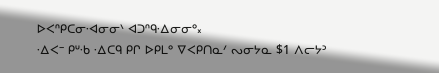ᐅᐸᐢᑭᑕᓂᐧᐊᓂᓂᐠ ᐊᑐᐢᑫᐧᐃᓂᓂᐤ᙮
ᐧᐃᐸᐨ ᑭᐡᐧᑲ ᐧᐃᑕᑫ ᑭᒋ ᐅᑭᒪᐤ ᐁᐸᑭᑎᓇᐟ ᔓᓂᔭᓇ $1 ᐱᓕᔭᐣ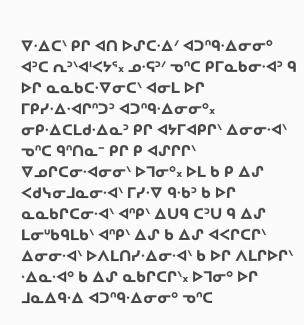ᐁᐧᐃᑕᐠ ᑭᒋ ᐊᑎ ᐅᔑᑕᐧᐃᐟ ᐊᑐᐢᑫᐧᐃᓂᓂᐤ ᐊᐣᑕ ᕆᐣᐠᐊᑊᐸᔭᕐ᙮ ᓄᐧᕋᐣᐟ ᓀᐢᑕ ᑭᒥᓇᑲᓂᐧᐊᐣ ᑫ ᐅᒋ ᓇᓇᑲᑕᐧᐁᓂᑕᐠ ᐊᓂᒪ ᐅᒋ ᒥᑭᓯᐧᐃᐧᐊᒋᐢᑐᐣ ᐊᑐᐢᑫᐧᐃᓂᓂᐤ᙮ ᓂᑭᐧᐃᑕᒪᑯᐧᐃᓇᐣ ᑭᒋ ᐊᔭᒥᐊᑭᒋᐠ ᐃᓂᓂᐧᐊᐠ ᓀᐢᑕ ᑫᐢᑎᓇᐨ ᑭᒋ ᑭ ᐊᔑᒋᒋᐠ ᐁᓄᒋᑕᓂᐧᐊᓂᓂᐠ ᐅᒣᓂᐤ᙮ ᐅᒪ ᑲ ᑭ ᐃᔑ ᐸᑯᓭᓂᒧᓇᓂᐧᐊᐠ ᒥᓯᐧᐁ ᑫᐧᑲᐣ ᑲ ᐅᒋ ᓇᓇᑲᒋᑕᓂᐧᐊᐠ ᐊᐢᑭᐠ ᐃᑌᑫ ᑕᐣᑌ ᑫ ᐃᔑ ᒪᓂᐡᑲᑫᒪᑲᐠ ᐊᐢᑭᐠ ᐃᔑ ᑲ ᐃᔑ ᐊᐸᒋᑕᒋᐠ ᐃᓂᓂᐧᐊᐠ ᐅᐱᒪᑎᓯᐧᐃᓂᐧᐊᐠ ᑲ ᐅᒋ ᐱᒪᒋᐅᒋᐠ ᐧᐃᓇᐧᐊᐤ ᑲ ᐃᔑ ᓇᑲᒋᑕᒋᐠ᙮ ᐅᒣᓂᐤ ᐅᒋ ᒧᓇᐃᑫᐧᐃ ᐊᑐᐢᑫᐧᐃᓂᓂᐤ ᓀᐢᑕ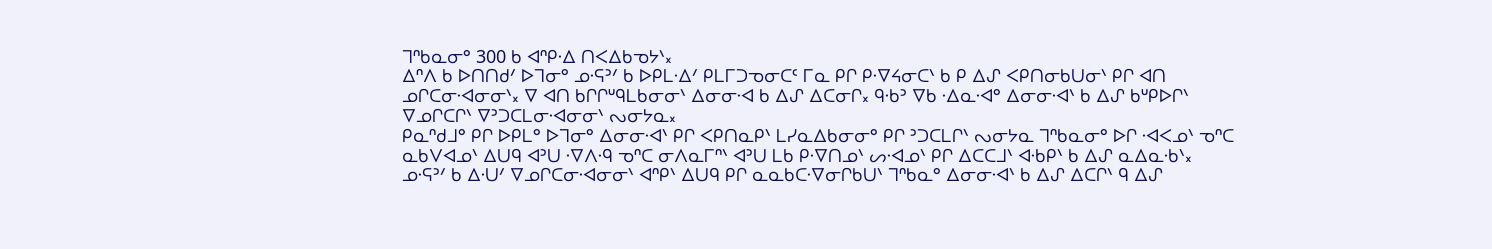ᒣᐢᑲᓇᓂᐤ 300 ᑲ ᐊᐢᑭᐧᐃ ᑎᐸᐃᑲᓀᔭᐠ᙮
ᐃᐢᐱ ᑲ ᐅᑎᑎᑯᐟ ᐅᒣᓂᐤ ᓄᐧᕋᐣᐟ ᑲ ᐅᑭᒪᐧᐃᐟ ᑭᒪᒥᑐᓀᓂᑕᑦ ᒥᓇ ᑭᒋ ᑭᐧᐁᔦᓂᑕᐠ ᑲ ᑭ ᐃᔑ ᐸᑭᑎᓂᑲᑌᓂᐠ ᑭᒋ ᐊᑎ ᓄᒋᑕᓂᐧᐊᓂᓂᐠ᙮ ᐁ ᐊᑎ ᑲᒋᒋᐡᑫᒪᑲᓂᓂᐠ ᐃᓂᓂᐧᐊ ᑲ ᐃᔑ ᐃᑕᓂᒋ᙮ ᑫᐧᑲᐣ ᐁᑲ ᐧᐃᓇᐧᐊᐤ ᐃᓂᓂᐧᐊᐠ ᑲ ᐃᔑ ᑲᐡᑭᐅᒋᐠ  ᐁᓄᒋᑕᒋᐠ ᐁᐣᑐᑕᒪᓂᐧᐊᓂᓂᐠ ᔓᓂᔭᓇ᙮
ᑭᓇᐢᑯᒧᐤ ᑭᒋ ᐅᑭᒪᐤ ᐅᒣᓂᐤ ᐃᓂᓂᐧᐊᐠ ᑭᒋ ᐸᑭᑎᓇᑭᐠ ᒪᓯᓇᐃᑲᓂᓂᐤ ᑭᒋ ᐣᑐᑕᒪᒋᐠ ᔓᓂᔭᓇ ᒣᐢᑲᓇᓂᐤ ᐅᒋ ᐧᐊᐸᓄᐠ ᓀᐢᑕ ᓇᑲᐯᐊᓄᐠ ᐃᑌᑫ ᐊᐣᑌ ᐧᐁᐱᐧᑫ ᓀᐢᑕ ᓂᐱᓇᒥᐢᐠ ᐊᐣᑌ ᒪᑲ ᑭᐧᐁᑎᓄᐠ ᔕᐧᐊᓄᐠ ᑭᒋ ᐃᑕᑕᒧᐠ ᐊᐧᑲᑭᐠ ᑲ ᐃᔑ ᓇᐃᓇᐧᑲᐠ᙮
ᓄᐧᕋᐣᐟ ᑲ ᐃᐧᑌᐟ ᐁᓄᒋᑕᓂᐧᐊᓂᓂᐠ ᐊᐢᑭᐠ ᐃᑌᑫ ᑭᒋ ᓇᓇᑲᑕᐧᐁᓂᒋᑲᑌᐠ ᒣᐢᑲᓇᐤ ᐃᓂᓂᐧᐊᐠ ᑲ ᐃᔑ ᐃᑕᒋᐠ ᑫ ᐃᔑ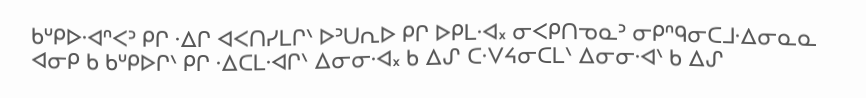ᑲᐡᑭᐅᐧᐊᐢᐸᐣ ᑭᒋ ᐧᐃᒋ ᐊᐸᑎᓯᒪᒋᐠ ᐅᐣᑌᕆᐅ ᑭᒋ ᐅᑭᒪᐧᐊ᙮ ᓂᐸᑭᑎᓀᓇᐣ ᓂᑭᐢᑫᓂᑕᒧᐧᐃᓂᓇᓇ ᐊᓂᑭ ᑲ ᑲᐡᑭᐅᒋᐠ ᑭᒋ ᐧᐃᑕᒪᐧᐊᒋᐠ ᐃᓂᓂᐧᐊ᙮ ᑲ ᐃᔑ ᑕᐧᐯᔦᓂᑕᒪᐠ ᐃᓂᓂᐧᐊᐠ ᑲ ᐃᔑ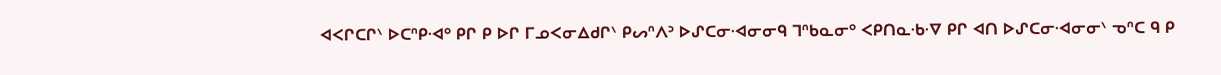ᐊᐸᒋᑕᒋᐠ ᐅᑕᐢᑭᐧᐊᐤ ᑭᒋ ᑭ ᐅᒋ ᒥᓄᐸᓂᐃᑯᒋᐠ ᑭᔕᐢᐱᐣ ᐅᔑᑕᓂᐧᐊᓂᓂᑫ ᒣᐢᑲᓇᓂᐤ ᐸᑭᑎᓇᐧᑲᐧᐁ ᑭᒋ ᐊᑎ ᐅᔑᑕᓂᐧᐊᓂᓂᐠ ᓀᐢᑕ ᑫ ᑭ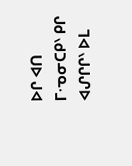ᐅᒋ ᐊᑎ ᒥᐧᓀᓂᑕᑭᐠ ᑭᒋ ᐊᔑᒋᒋᐠ ᐅᒪ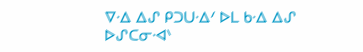ᐁᐧᐃ ᐃᔑ ᑭᑐᑌᐧᐃᐟ ᐅᒪ ᑲᐧᐃ ᐃᔑ ᐅᔑᑕᓂᐧᐊᐠ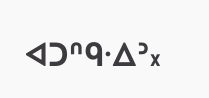ᐊᑐᐢᑫᐧᐃᐣ᙮